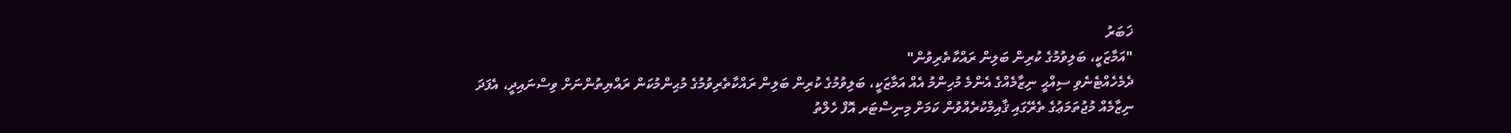ޚަބަރު
"އަމާޒަކީ، ބަލިވުމުގެ ކުރިން ބަލިން ރައްކާތެރިވުން"
ދެމެހެއްޓެނެވި ސިއްޙީ ނިޒާމެއްގެ އެންމެ މުހިންމު އެއް އަމާޒަކީ، ބަލިވުމުގެ ކުރިން ބަލިން ރައްކާތެރިވުމުގެ މުޙިންމުކަން ރައްޔިތުންނަށް ވިސްނައިދީ، އެފަދަ ނިޒާމެއް މުޖުތަމަޢުގެ ތެރޭގައި ޤާއިމްކުރެއްވުން ކަމަށް މިނިސްޓަރ އޮފް ހެލްތު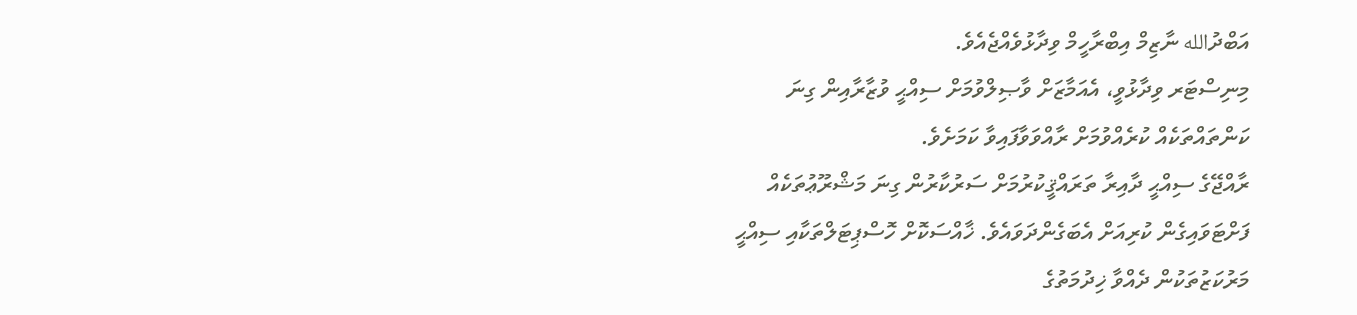އަބްދުالله ނާޒިމް އިބްރާހީމް ވިދާޅުވެއްޖެއެވެ.
މިނިސްޓަރ ވިދާޅުވީ، އެއަމާޒަށް ވާޞިލްވުމަށް ސިއްޙީ ވުޒާރާއިން ގިނަ ކަންތައްތަކެއް ކުރެއްވުމަށް ރާއްވަވާފައިވާ ކަމަށެވެ.
ރާއްޖޭގެ ސިއްޙީ ދާއިރާ ތަރައްޤީކުރުމަށް ސަރުކާރުން ގިނަ މަޝްރޫޢުތަކެއް ފަށްޓަވައިގެން ކުރިއަށް އެބަގެންދަވައެވެ. ޚާއްސަކޮށް ހޮސްޕިޓަލްތަކާއި ސިއްޙީ މަރުކަޒުތަކުން ދެއްވާ ޚިދުމަތުގެ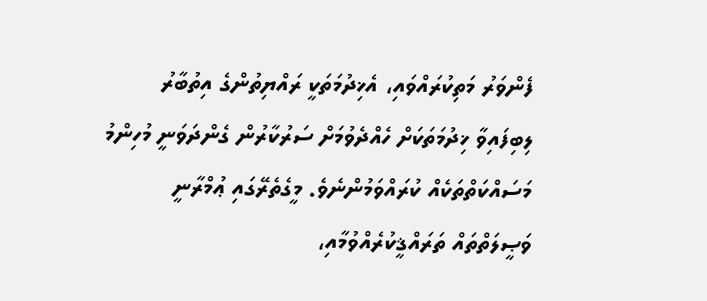ފެންވަރު މަތިކުރައްވައި، އެޚިދުމަތަކީ ރައްޔިތުންގެ އިތުބާރު ލިބިފައިވާ ޚިދުމަތަކަށް ހެއްދެވުމަށް ސަރުކާރުން ގެންދަވަނީ މުހިންމު މަސައްކަތްތަކެއް ކުރައްވަމުންނެވެ. މީގެތެރޭގައި ޢުމްރާނީ ވަޞީލަތްތައް ތަރައްޤީކުރެއްވުމާއި،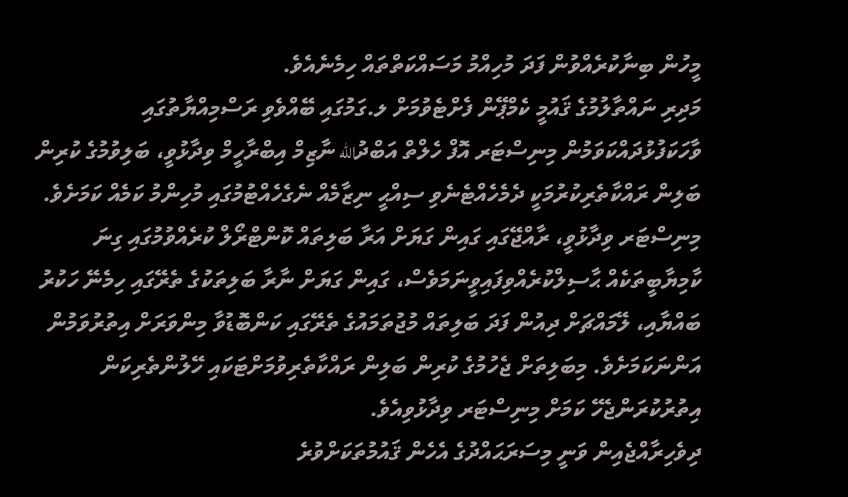މީހުން ބިނާކުރެއްވުން ފަދަ މުހިއްމު މަސައްކަތްތައް ހިމެނެއެވެ.
މަދިރި ނައްތާލުމުގެ ޤައުމީ ކެމްޕޭން ފެށްޓެވުމަށް ލ.ގަމުގައި ބޭއްވެވި ރަސްމިއްޔާތުގައި ވާހަކަފުޅުދައްކަވަމުން މިނިސްޓަރ އޮފް ހެލްތް އަބްދުالله ނާޒިމް އިބްރާހީމް ވިދާޅުވީ، ބަލިވުމުގެ ކުރިން ބަލިން ރައްކާތެރިކުރުމަކީ ދެމެހެއްޓެނެވި ސިއްޙީ ނިޒާމެއް ނެގެހެއްޓުމުގައި މުހިންމު ކަމެއް ކަމަށެވެ. މިނިސްޓަރ ވިދާޅުވީ، ރާއްޖޭގައި ގައިން ގަޔަށް އަރާ ބަލިތައް ކޮންޓްރޯލް ކުރެއްވުމުގައި ގިނަ ކާމިޔާބީތަކެއް ޙާސިލްކުރެއްވިފައިވީނަމަވެސް، ގައިން ގަޔަށް ނާރާ ބަލިތަކުގެ ތެރޭގައި ހިމެނޭ ހަކުރު  ބައްޔާއި، ލޭމައްޗަށް ދިއުން ފަދަ ބަލިތައް މުޖުތަމައުގެ ތެރޭގައި ކަންބޮޑުވާ މިންވަރަށް އިތުރުވަމުން އަންނަކަމަށެވެ. މިބަލިތަށް ޖެހުމުގެ ކުރިން ބަލިން ރައްކާތެރިވުމަށްޓަކައި ހޭލުންތެރިކަން އިތުރުކުރަންޖެހޭ ކަމަށް މިނިސްޓަރ ވިދާޅުވިއެވެ.
ދިވެހިރާއްޖެއިން ވަނީ މިސަރަޙައްދުގެ އެހެން ޤައުމުތަކަށްވުރެ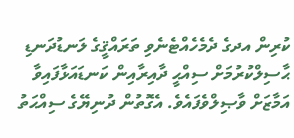ކުރިން އދގެ ދެމެހެއްޓެނެވި ތަރައްޤީގެ ލަނޑުދަނޑި ޙާސިލްކުރުމަށް ސިއްޙީ ދާއިރާއިން ކަނޑައަޅާފައިވާ އަމާޒަށް ވާޞިލްވެފައެވެ. އެގޮތުން ދުނިޔޭގެ ސިއްޙަތު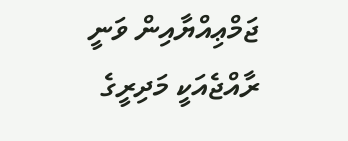ޖަމްޢިއްޔާއިން ވަނީ ރާއްޖެއަކީ މަދިރީގެ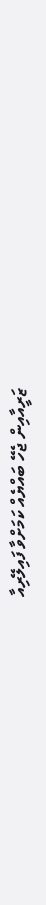ޒަރީއާއިން ޖެހޭ ބައްޔެއް ކަމަށްވާ ފައިލޭރިއާ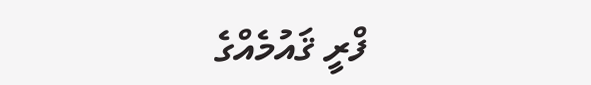ފްރީ ޤައުމެއްގެ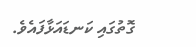ގޮތުގައި ކަނޑައަޅާފައެވެ.